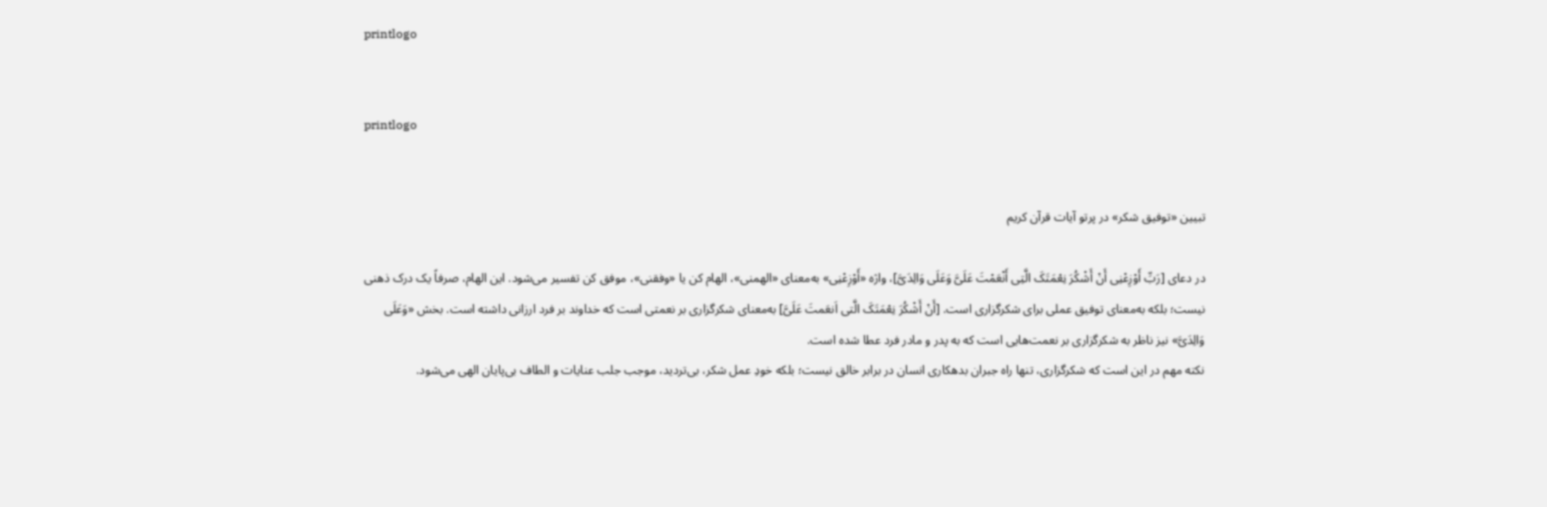printlogo


printlogo


تبیین «توفیق شکر» در پرتو آیات قرآن کریم

در دعای [رَبِّ أَوْزِعْنِی أَنْ أَشْکُرَ نِعْمَتَکَ الَّتِی أَنْعَمْتَ عَلَیَّ وَعَلَی وَالِدَیَّ]، واژه «أَوْزِعْنِی» به‌معنای «الهمنی»، الهام کن یا «وفقنی»، موفق کن تفسیر می‌شود. این الهام، صرفاً یک درک ذهنی نیست؛ بلکه به‌معنای توفیق عملی برای شکرگزاری است. [أَنْ أَشْکُرَ نِعْمَتَکَ الَّتی اَنعَمتَ عَلَیَّ] به‌معنای شکرگزاری بر نعمتی است که خداوند بر فرد ارزانی داشته است. بخش «وَعَلَی وَالِدَیَّ» نیز ناظر به شکرگزاری بر نعمت‌هایی است که به پدر و مادر فرد عطا شده است.
نکته‌ مهم در این است که شکرگزاری، تنها راه جبران بدهکاری انسان در برابر خالق نیست؛ بلکه خودِ عمل شکر، بی‌تردید، موجب جلب عنایات و الطاف بی‌پایان الهی می‌شود.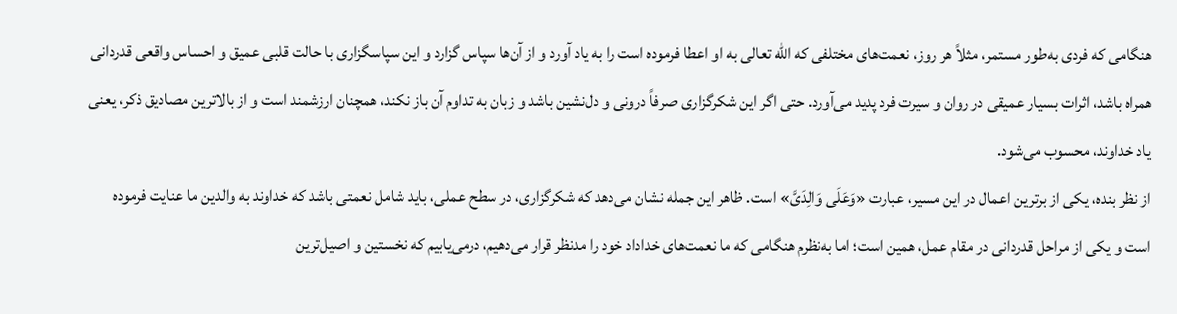هنگامی که فردی به‌طور مستمر، مثلاً هر روز، نعمت‌های مختلفی که الله تعالی به او اعطا فرموده است را به یاد آورد و از آن‌ها سپاس گزارد و این سپاسگزاری با حالت قلبی عمیق و احساس واقعی قدردانی همراه باشد، اثرات بسیار عمیقی در روان و سیرت فرد پدید می‌آورد. حتی اگر این شکرگزاری صرفاً درونی و دل‌نشین باشد و زبان به تداوم آن باز نکند، همچنان ارزشمند است و از بالاترین مصادیق ذکر، یعنی یاد خداوند، محسوب می‌شود.
از نظر بنده، یکی از برترین اعمال در این مسیر، عبارت «وَعَلَی وَالِدَیَّ» است. ظاهر این جمله نشان می‌دهد که شکرگزاری، در سطح عملی، باید شامل نعمتی باشد که خداوند به والدین ما عنایت فرموده است و یکی از مراحل قدردانی در مقام عمل، همین است؛ اما به‌نظرم هنگامی که ما نعمت‌های خداداد خود را مدنظر قرار می‌دهیم، درمی‌یابیم که نخستین و اصیل‌ترین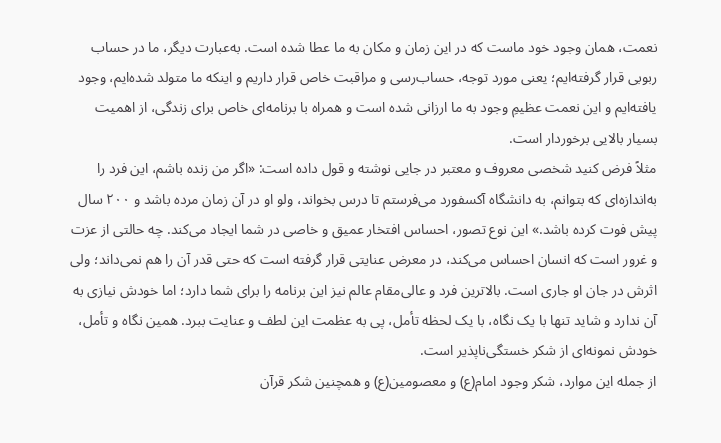نعمت، همان وجود خود ماست که در این زمان و مکان به ما عطا شده است. به‌عبارت دیگر، ما در حساب ربوبی قرار گرفته‌ایم؛ یعنی مورد توجه، حساب‌رسی و مراقبت خاص قرار داریم و اینکه ما متولد شده‌ایم، وجود یافته‌ایم و این نعمت عظیمِ وجود به ما ارزانی شده است و همراه با برنامه‌ای خاص برای زندگی، از اهمیت بسیار بالایی برخوردار است.
مثلاً فرض کنید شخصی معروف و معتبر در جایی نوشته و قول داده است: «اگر من زنده باشم، این فرد را به‌اندازه‌ای که بتوانم، به دانشگاه آکسفورد می‌فرستم تا درس بخواند، ولو او در آن زمان مرده باشد و ۲۰۰ سال پیش فوت کرده باشد.» این نوع تصور، احساس افتخار عمیق و خاصی در شما ایجاد می‌کند. چه حالتی از عزت و غرور است که انسان احساس می‌کند، در معرض عنایتی قرار گرفته است که حتی قدر آن را هم نمی‌داند؛ ولی اثرش در جان او جاری است. بالاترین فرد و عالی‌مقام عالم نیز این برنامه را برای شما دارد؛ اما خودش نیازی به آن ندارد و شاید تنها با یک نگاه، با یک لحظه تأمل، پی به عظمت این لطف و عنایت ببرد. همین نگاه و تأمل، خودش نمونه‌ای از شکر خستگی‌ناپذیر است.
از جمله‌ این موارد، شکر وجود امام(ع) و معصومین(ع) و همچنین شکر قرآن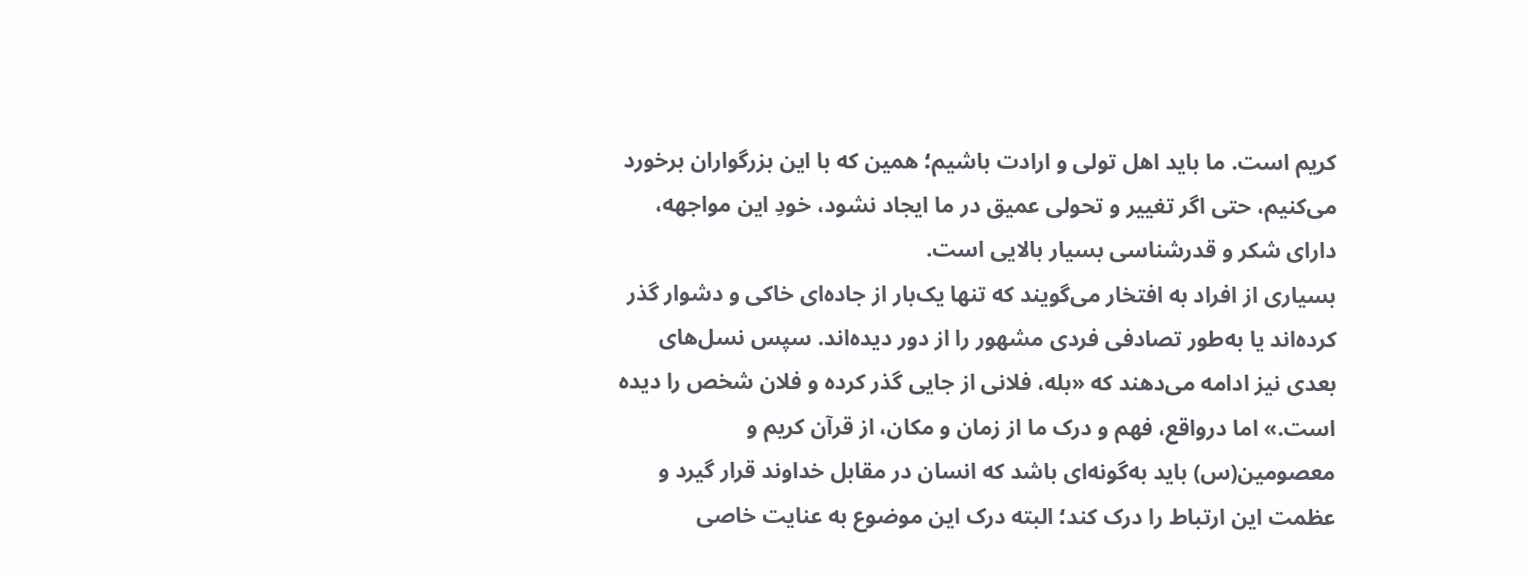کریم است. ما باید اهل تولی و ارادت باشیم؛ همین که با این بزرگواران برخورد می‌کنیم، حتی اگر تغییر و تحولی عمیق در ما ایجاد نشود، خودِ این مواجهه، دارای شکر و قدرشناسی بسیار بالایی است.
بسیاری از افراد به افتخار می‌گویند که تنها یک‌بار از جاده‌ای خاکی و دشوار گذر کرده‌اند یا به‌طور تصادفی فردی مشهور را از دور دیده‌اند. سپس نسل‌های بعدی نیز ادامه می‌دهند که «بله، فلانی از جایی گذر کرده و فلان شخص را دیده است.» اما درواقع، فهم و درک ما از زمان و مکان، از قرآن کریم و معصومین(س) باید به‌گونه‌ای باشد که انسان در مقابل خداوند قرار گیرد و عظمت این ارتباط را درک کند؛ البته درک این موضوع به عنایت خاصی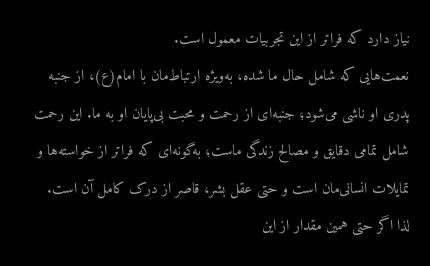نیاز دارد که فراتر از این تجربیات معمول است.
نعمت‌هایی که شامل حال ما شده، به‌ویژه ارتباط‌مان با امام(ع)، از جنبه‌ پدری او ناشی می‌شود؛ جنبه‌ای از رحمت و محبت بی‌پایان او به ما. این رحمت شامل تمامی دقایق و مصالح زندگی ماست؛ به‌گونه‌ای که فراتر از خواسته‌ها و تمایلات انسانی‌مان است و حتی عقل بشر، قاصر از درک کامل آن است.
لذا اگر حتی همین مقدار از این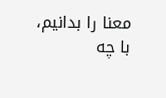معنا را بدانیم، با چه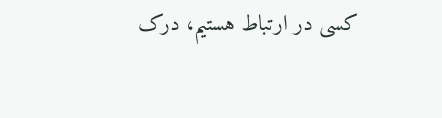کسی در ارتباط هستیم، درک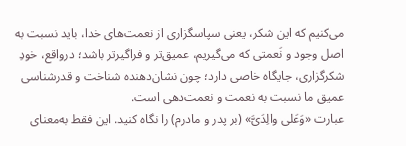می‌کنیم که این شکر، یعنی سپاسگزاری از نعمت‌های خدا، باید نسبت به اصل وجود و نَعمتی که می‌گیریم، عمیق‌تر و فراگیرتر باشد؛ درواقع، خودِ شکرگزاری، جایگاه خاصی دارد؛ چون نشان‌دهنده‌ شناخت و قدرشناسی عمیق ما نسبت به نعمت و نعمت‌دهی است.
عبارت «وَعَلی والِدَیَّ» (بر پدر و مادرم) را نگاه کنید. این فقط به‌معنای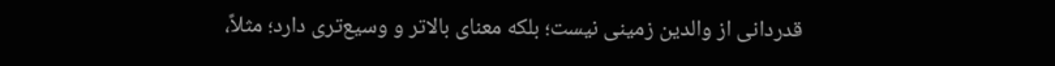قدردانی از والدین زمینی نیست؛ بلکه معنای بالاتر و وسیع‌تری دارد؛ مثلاً،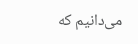می‌دانیم که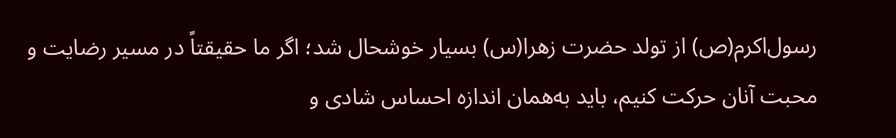رسول‌اکرم(ص) از تولد حضرت زهرا(س) بسیار خوشحال شد؛ اگر ما حقیقتاً در مسیر رضایت و محبت آنان حرکت کنیم، باید به‌همان اندازه احساس شادی و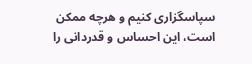سپاسگزاری کنیم و هرچه ممکن است، این احساس و قدردانی را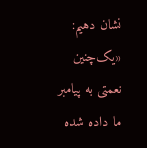نشان دهیم: «یک‌چنین نعمتی به پیامبر ما داده شده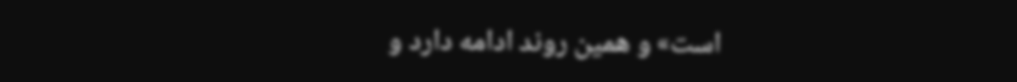است» و همین روند ادامه دارد و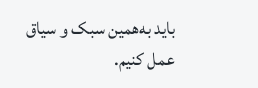باید به‌همین سبک و سیاق عمل کنیم.